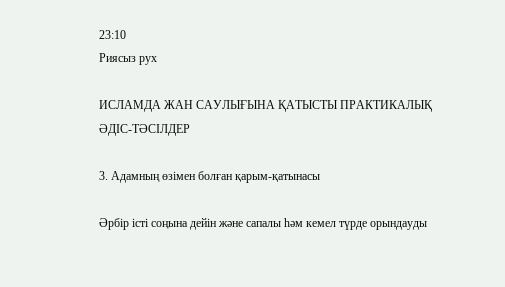23:10
Риясыз рух

ИСЛАМДА ЖАН САУЛЫҒЫНА ҚАТЫСТЫ ПРАКТИКАЛЫҚ ӘДІС-ТӘСІЛДЕР

3. Адамның өзімен болған қарым-қатынасы

Әрбір істі соңына дейін және сапалы һәм кемел түрде орындауды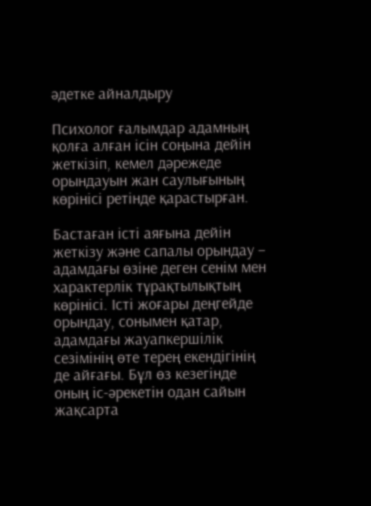әдетке айналдыру

Психолог ғалымдар адамның қолға алған ісін соңына дейін жеткізіп, кемел дәрежеде орындауын жан саулығының көрінісі ретінде қарастырған.

Бастаған істі аяғына дейін жеткізу және сапалы орындау – адамдағы өзіне деген сенім мен характерлік тұрақтылықтың көрінісі. Істі жоғары деңгейде орындау, сонымен қатар, адамдағы жауапкершілік сезімінің өте терең екендігінің де айғағы. Бұл өз кезегінде оның іс-әрекетін одан сайын жақсарта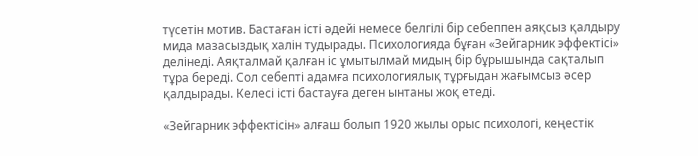түсетін мотив. Бастаған істі әдейі немесе белгілі бір себеппен аяқсыз қалдыру мида мазасыздық халін тудырады. Психологияда бұған «Зейгарник эффектісі» делінеді. Аяқталмай қалған іс ұмытылмай мидың бір бұрышында сақталып тұра береді. Сол себепті адамға психологиялық тұрғыдан жағымсыз әсер қалдырады. Келесі істі бастауға деген ынтаны жоқ етеді.

«Зейгарник эффектісін» алғаш болып 1920 жылы орыс психологі, кеңестік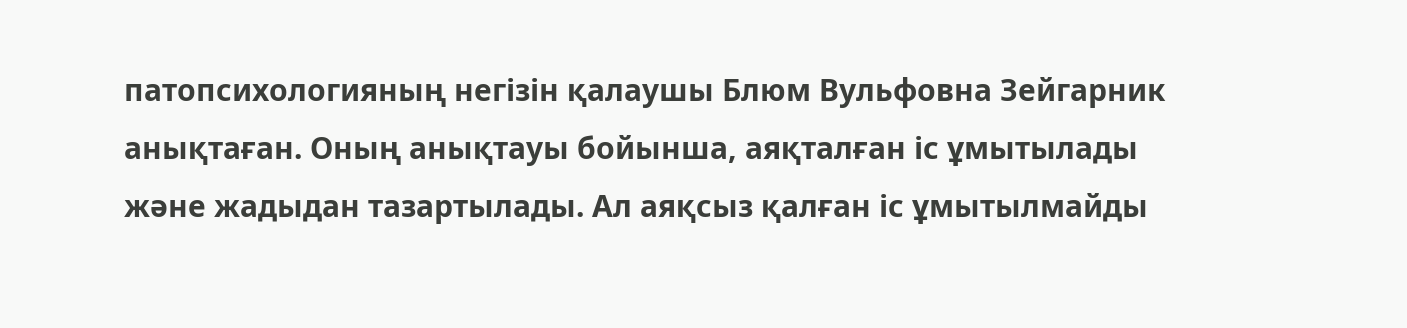патопсихологияның негізін қалаушы Блюм Вульфовна Зейгарник анықтаған. Оның анықтауы бойынша, аяқталған іс ұмытылады және жадыдан тазартылады. Ал аяқсыз қалған іс ұмытылмайды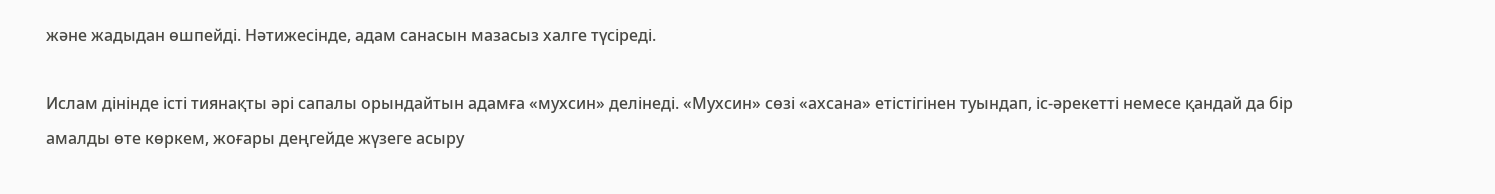және жадыдан өшпейді. Нәтижесінде, адам санасын мазасыз халге түсіреді.

Ислам дінінде істі тиянақты әрі сапалы орындайтын адамға «мухсин» делінеді. «Мухсин» сөзі «ахсана» етістігінен туындап, іс-әрекетті немесе қандай да бір амалды өте көркем, жоғары деңгейде жүзеге асыру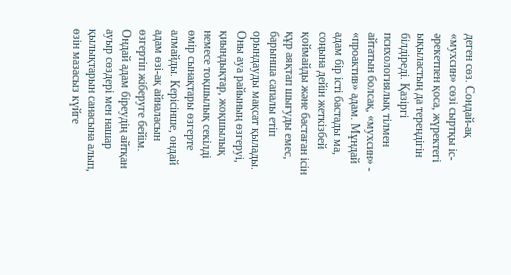деген сөз. Сондай-ақ «мухсин» сөзі сыртқы іс-әрекетпен қоса, жүректегі ықыластың да тереңдігін білдіреді. Қазіргі психологиялық тілмен айтатын болсақ, «мухсин» - «проактив» адам. Мұндай адам бір істі бастады ма, соңына дейін жеткізбей қоймайды және бастаған ісін құр аяқтап шығуды емес, барынша сапалы етіп орындауды мақсат қылады. Оны ауа райының өзгеруі, қиындықтар, жоқшылық немесе тоқшылық секілді өмір сынақтары өзгерте алмайды. Керісінше, ондай адам өзі-ақ айналасын өзгертіп жіберуге бейім. Ондай адам біреудің айтқан ауыр сөздері мен нашар қылықтарын санасына алып, өзін мазасыз күйге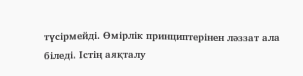түсірмейді. Өмірлік принциптерінен ләззат ала біледі. Істің аяқталу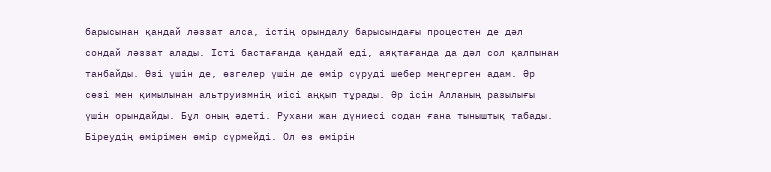барысынан қандай ләззат алса, істің орындалу барысындағы процестен де дәл сондай ләззат алады. Істі бастағанда қандай еді, аяқтағанда да дәл сол қалпынан танбайды. Өзі үшін де, өзгелер үшін де өмір сүруді шебер меңгерген адам. Әр сөзі мен қимылынан альтруизмнің иісі аңқып тұрады. Әр ісін Алланың разылығы үшін орындайды. Бұл оның әдеті. Рухани жан дүниесі содан ғана тыныштық табады. Біреудің өмірімен өмір сүрмейді. Ол өз өмірін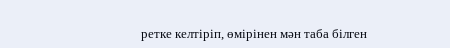ретке келтіріп, өмірінен мән таба білген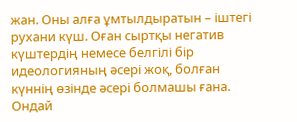жан. Оны алға ұмтылдыратын – іштегі рухани күш. Оған сыртқы негатив күштердің немесе белгілі бір идеологияның әсері жоқ, болған күннің өзінде әсері болмашы ғана. Ондай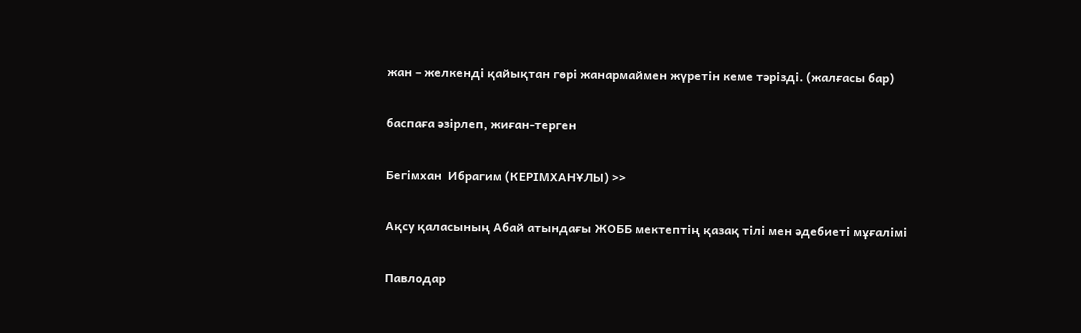жан – желкенді қайықтан гөрі жанармаймен жүретін кеме тәрізді. (жалғасы бар)

баспаға әзірлеп, жиған-терген

Бегімхан  Ибрагим (КЕРІМХАНҰЛЫ) >>

Ақсу қаласының Абай атындағы ЖОББ мектептің қазақ тілі мен әдебиеті мұғалімі

Павлодар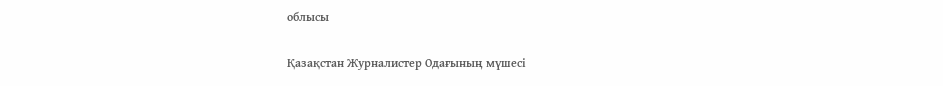облысы

Қазақстан Журналистер Одағының мүшесі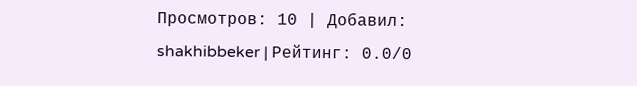Просмотров: 10 | Добавил: shakhibbeker | Рейтинг: 0.0/0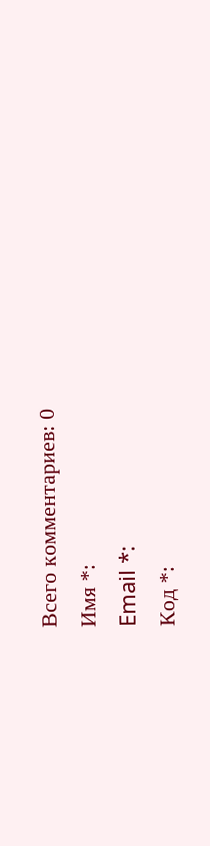Всего комментариев: 0
Имя *:
Email *:
Код *: